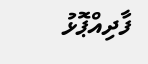ފާދިއްޕޮޅު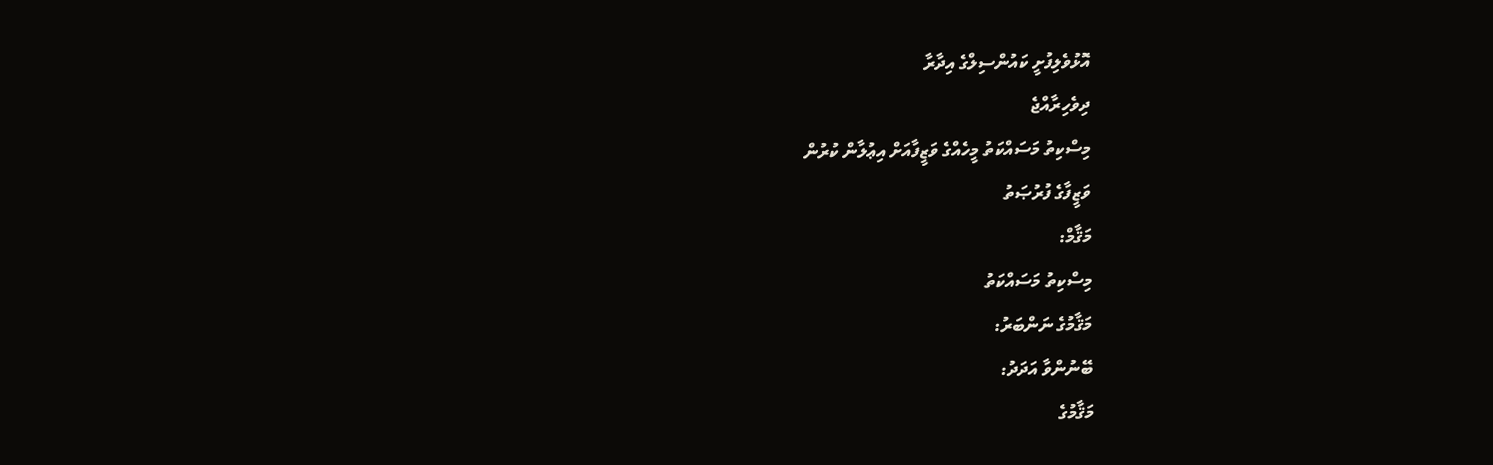އޮޅުވެލިފުށީ ކައުންސިލްގެ އިދާރާ
ދިވެހިރާއްޖެ
މިސްކިތު މަސައްކަތު މީހެއްގެ ވަޒީފާއަށް އިޢުލާން ކުރުން
ވަޒީފާގެ ފުރުޞަތު
މަޤާމް:
މިސްކިތު މަސައްކަތު
މަޤާމުގެ ނަންބަރު:
ބޭނުންވާ އަދަދު:
މަޤާމުގެ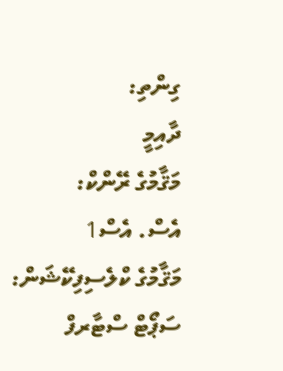ގިންތި:
ދާއިމީ
މަޤާމުގެ ރޭންކް:
އެސް. އެސް1
މަޤާމުގެ ކްލެސިފިކޭޝަން:
ސަޕޯޓް ސްޓާރފް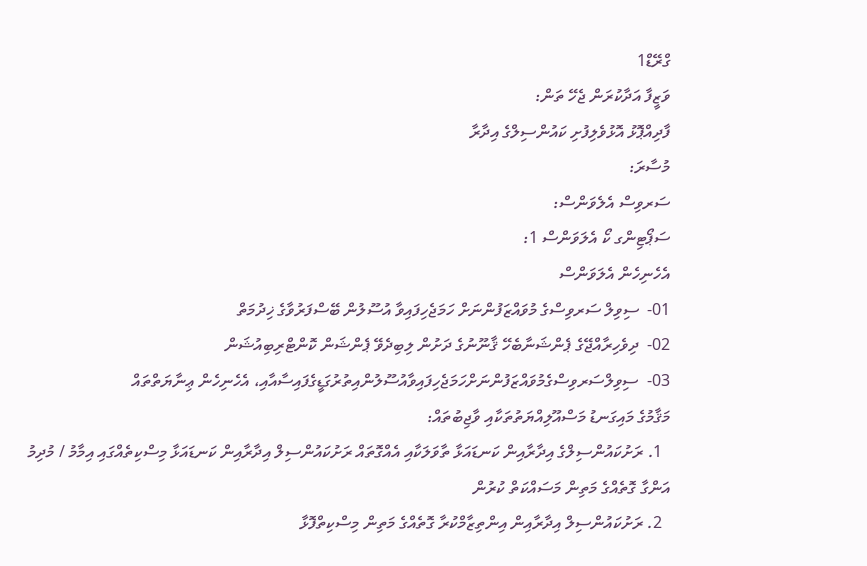ގްރޭޑް1
ވަޒީފާ އަދާކުރަން ޖެހޭ ތަން:
ފާދިއްޕޮޅު އޮޅުވެލިފުށި ކައުންސިލްގެ އިދާރާ
މުސާރަ:
ސަރވިސް އެލެވަންސް:
ސަޕޯޓިންގ ކޯ އެލަވަންސް 1:
އެހެނިހެން އެލަވަންސް
01-  ސިވިލް ސަރވިސްގެ މުވައްޒަފުންނަށް ހަމަޖެހިފައިވާ އުސޫލުން ބޭސްފަރުވާގެ ޚިދުމަތް
02-  ދިވެހިރާއްޖޭގެ ޕެންޝަނާބެހޭ ޤާނޫނުގެ ދަށުން ލިބިދެވޭ ޕެންޝަން ކޮންޓްރިބިއުޝަން
03-  ސިވިލްސަރވިސްގެމުވައްޒަފުންނަށްހަމަޖެހިފައިވާއުސޫލުންއިތުރުގަޑީގެފައިސާއާއި، އެހެނިހެން ޢިނާޔަތްތައް
މަޤާމުގެ މައިގަނޑު މަސްއޫލިއްޔަތުތަކާއި ވާޖިބުތައް:
  1. ރަށުކައުންސިލްގެ އިދާރާއިން ކަނޑައަޅާ ތާވަލަކާއި އެއްގޮތައް ރަށުކައުންސިލް އިދާރާއިން ކަނޑައަޅާ މިސްކިތެއްގައި އިމާމު / މުދިމު އަންގާ ގޮތެއްގެ މަތިން މަސައްކަތް ކުރުން
  2. ރަށުކައުންސިލް އިދާރާއިން އިންތިޒާމްކުރާ ގޮތެއްގެ މަތިން މިސްކިތްފޮޅާ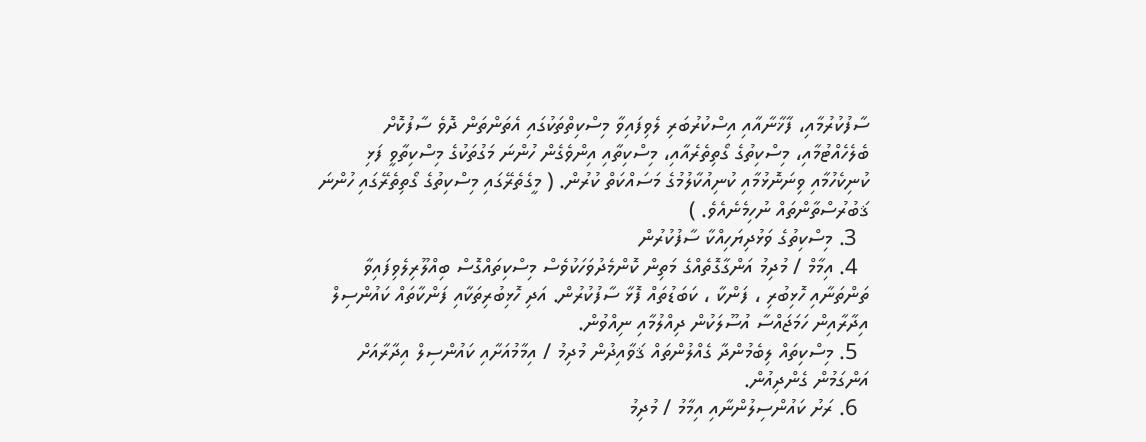ސާފުކުރުމާއި، ފާޚާނާއާއި އިސްކުރުބަރި ލެވިފައިވާ މިސްކިތްތަކުގައި އެތަންތަން ދޮވެ ސާފުކޮށް ބެލެހެއްޓުމާއި، މިސްކިތުގެ ގޯތިތެރެއާއި، މިސްކިތާއި އިންވެގެން ހުންނަ މަގުތަކުގެ މިސްކިތާވީ ފަޅި ކުނިކެހުމާއި ވިނަނޮޅުމާއި ކުނިއުކާލުމުގެ މަސައްކަތް ކުރުން. ( މީގެތެރޭގައި މިސްކިތުގެ ގޯތިތެރޭގައި ހުންނަ ޤަބުރުސްތާންތައް ނުހިމެނެއެވެ. )
  3. މިސްކިތުގެ ވަޅުދިޔަހިއްކާ ސާފުކުރުން
  4. އިމާމް / މުދިމު އަންގާގޮތެއްގެ މަތިން ކޮންމެދުވަހަކުވެސް މިސްކިތައްގޮސް ބިއްލޫރިލެވިފައިވާ ތަންތަނާއި ހޮޅިބުރި ، ފަންކާ ، ކަބަޑުތައް ފޮޅާ ސާފުކުރުން. އަދި ހޮޅިބުރިތަކާއި ފަންކާތައް ކައުންސިލް އިދާރާއިން ހަމަޖައްސާ އުސޫލަކުން ދިއްލުމާއި ނިއްވުން.
  5. މިސްކިތައް ލިބެމުންދާ ގެއްލުންތައް ޤަވާއިދުން މުދިމު / އިމާމުއަށާއި ކައުންސިލް އިދާރާއަށް އަންގަމުން ގެންދިއުން.
  6. ރަށު ކައުންސިލުންނާއި އިމާމު / މުދިމު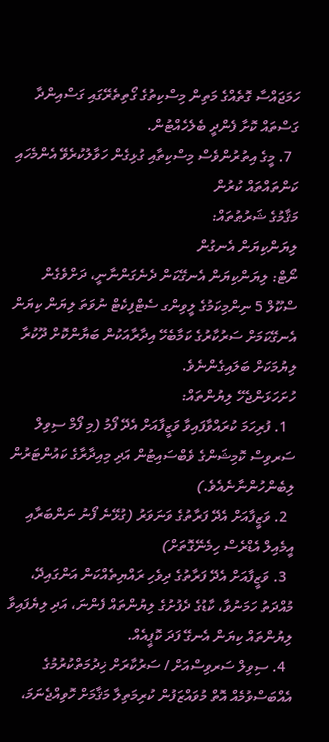ހަމަޖައްސާ ގޮތެއްގެ މަތިން މިސްކިތުގެ ގޯތިތެރޭގައި ގަސްއިންދާ ގަސްތައް ކޮށާ ފެންދީ ބެލެހެއްޓުން.
  7. މީގެ އިތުރުންވެސް މިސްކިތާއި ގުޅިގެން ހަވާލުކުރެވޭ އެންމެހައި ކަންތައްތައް ކުރުން
މަޤާމުގެ ޝަރުޠުތައް:
ލިޔަންކިޔަން އެނގުން
ނޯޓް: ލިޔަންކިޔަން އެނގޭކަން ދެނެގަންނާނީ، ދަށްވެގެން ސްކޫލް 5 ނިންމިކަމުގެ ލީވިންގ ސެޓްފިކެޓް ނުވަތަ ލިޔަން ކިޔަން އެނގޭކަމަށް ސަރުކާރުގެ ކަމާބެހޭ އިދާރާއަކުން ބަޔާންކޮށް ދޫކުރާ ލިޔުމަކަށް ބަލައިގެންނެވެ.
ހުށަހަޅަންޖެހޭ ލިޔުންތައް:
  1. ފުރިހަމަ ކުރައްވާފައިވާ ވަޒީފާއަށް އެދޭ ފޯމު (މި ފޯމް ސިވިލް ސަރވިސް ކޮމިޝަންގެ ވެބްސައިޓުން އަދި މިއިދާރާގެ ކައުންޓަރުން ލިބެންހުންނާނެއެވެ.)
  2. ވަޒީފާއަށް އެދޭ ފަރާތުގެ ވަނަވަރު (ގުޅޭނެ ފޯނު ނަންބަރާއި އީމެއިލް އެޑްރެސް ހިމެނޭގޮތަށް)
  3. ވަޒީފާއަށް އެދޭ ފަރާތުގެ ދިވެހި ރައްޔިތެއްކަން އަންގައިދޭ، މުއްދަތު ހަމަނުވާ، ކާޑުގެ ދެފުށުގެ ލިޔުންތައް ފެންނަ، އަދި ލިޔެފައިވާ ލިޔުންތައް ކިޔަން އެނގޭ ފަދަ ކޮޕީއެއް.
  4. ސިވިލް ސަރވިސްއަށް / ސަރުކާރަށް ޚިދުމަތްކުރުމުގެ އެއްބަސްވުމެއް އޮތް މުވައްޒަފުން ކުރިމަތިލާ މަޤާމަށް ހޮވިއްޖެނަމަ،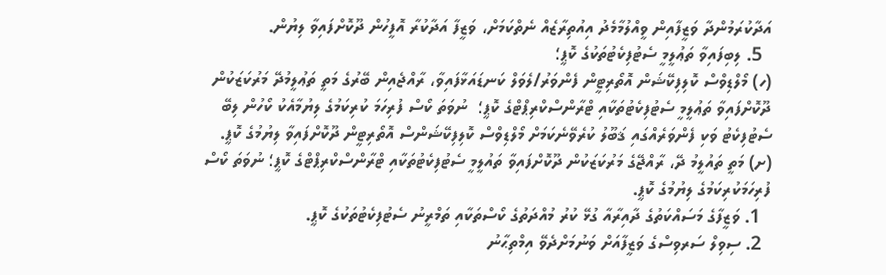އަދާކުރަމުންދާ ވަޒީފާއިން ވީއްލުމާމެދު އިއުތިރާޒެއް ނެތްކަމަށް، ވަޒީފާ އަދާކުރާ އޮފީހުން ދޫކޮށްފައިވާ ލިޔުން.
  5. ލިބިފައިވާ ތަޢުލީމީ ސެޓުފިކެޓުތަކުގެ ކޮޕީ؛
(ހ) މޯލްޑިވްސް ކޮލިފިކޭޝަން އޮތޯރިޓީން ފެންވަރު/ލެވަލް ކަނޑައަޅާފައިވާ، ރާއްޖެއިން ބޭރުގެ މަތީ ތަޢުލީމުދޭ މަރުކަޒަކުން ދޫކޮށްފައިވާ ތަޢުލީމީ ސެޓުފިކެޓުތަކާއި ޓްރާންސްކްރިޕްޓްގެ ކޮޕީ؛  ނުވަތަ ކޯސް ފުރިހަމަ ކުރިކަމުގެ ލިޔުމާއެކު ކޯހުން ލިބޭ ސެޓުފިކެޓު ވަކި ފެންވަރެއްގައި ޤަބޫލު ކުރެވޭނެކަމަށް މޯލްޑިވްސް ކޮލިފިކޭޝަންސް އޮތޯރިޓީން ދޫކޮށްފައިވާ ލިޔުމުގެ ކޮޕީ.
(ށ) މަތީ ތައުލީމު ދޭ، ރާއްޖޭގެ މަރުކަޒަކުން ދޫކޮށްފައިވާ ތައުލީމީ ސެޓުފިކެޓުތަކާއި ޓްރާންސްކްރިޕްޓްގެ ކޮޕީ؛ ނުވަތަ ކޯސް ފުރިހަމަކުރިކަމުގެ ލިޔުމުގެ ކޮޕީ.
  1. ވަޒީފާގެ މަސައްކަތުގެ ދާއިރާއާ ގުޅޭ ކުރު މުއްދަތުގެ ކޯސްތަކާއި ތަމްރީނު ސެޓުފިކެޓުތަކުގެ ކޮޕީ.
  2. ސިވިލް ސަރވިސްގެ ވަޒީފާއަށް ވަނުމަށްދެވޭ އިމްތިޙާނު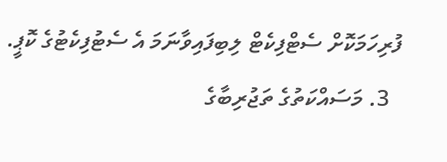ފުރިހަމަކޮށް ސެޓްފިކެޓް ލިބިފައިވާނަމަ އެ ސެޓުފިކެޓުގެ ކޮޕީ.
  3. މަސައްކަތުގެ ތަޖުރިބާގެ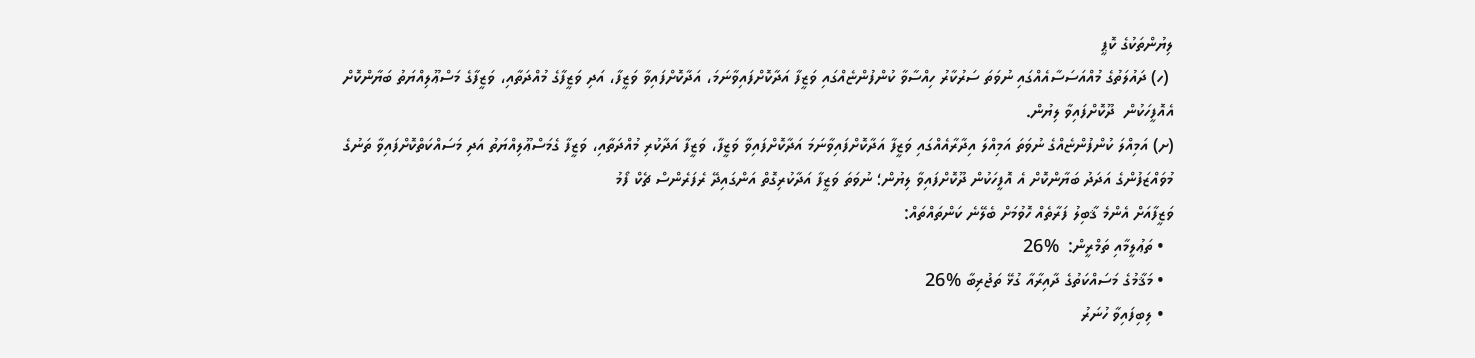ލިޔުންތަކުގެ ކޮޕީ
 (ހ) ދައުލަތުގެ މުއްއަސަސާއެއްގައި ނުވަތަ ސަރުކާރު ހިއްސާވާ ކުންފުންޏެއްގައި ވަޒީފާ އަދާކޮށްފައިވާނަމަ، އަދާކޮށްފައިވާ ވަޒީފާ، އަދި ވަޒީފާގެ މުއްދަތާއި، ވަޒީފާގެ މަސްޢޫލިއްޔަތު ބަޔާންކޮށް އެއޮފީހަކުން  ދޫކޮށްފައިވާ ލިޔުން.
(ށ) އަމިއްލަ ކުންފުންޏެއްގެ ނުވަތަ އަމިއްލަ އިދާރާއެއްގައި ވަޒީފާ އަދާކޮށްފައިވާނަމަ އަދާކޮށްފައިވާ ވަޒީފާ، ވަޒީފާ އަދާކުރި މުއްދަތާއި، ވަޒީފާ ގެމަސްޢޫލިއްޔަތު އަދި މަސައްކަތްކޮށްފައިވާ ތަނުގެ މުވައްޒަފުންގެ އަދަދު ބަޔާންކޮށް އެ އޮފީހަކުން ދޫކޮށްފައިވާ ލިޔުން؛ ނުވަތަ ވަޒީފާ އަދާކުރިގޮތް އަންގައިދޭ ރެފަރެންސް ޗެކް ފޯމު
ވަޒީފާއަށް އެންމެ ޤާބިލު ފަރާތެއް ހޮވުމަށް ބެލޭނެ ކަންތައްތައް:
  • ތަޢުލީމާއި ތަމްރީން:  %26
  • މަޤާމުގެ މަސައްކަތުގެ ދާއިރާއާ ގުޅޭ ތަޖުރިބާ %26
  • ލިބިފައިވާ ހުނަރު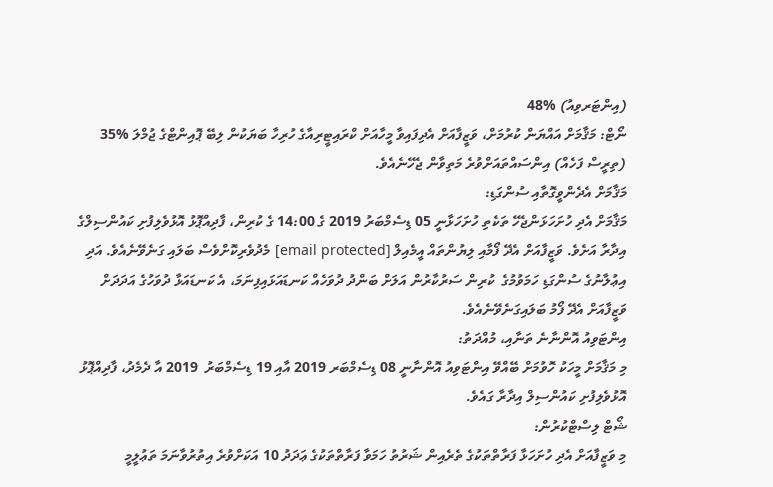(އިންޓަރވިއު) %48
ނޯޓް: މަޤާމަށް އައްޔަން ކުރުމަށް، ވަޒީފާއަށް އެދިފައިވާ މީހާއަށް ކްރައިޓީރިއާގެ ހުރިހާ ބަޔަކުން ލިބޭ ޕޮއިންޓްގެ ޖުމްލަ %35 (ތިރީސް ފަހެއް) އިންސައްތައަށްވުރެ މަތިވާން ޖެހޭނެއެވެ.
މަޤާމަށް އެދެންވީގޮތާއި ސުންގަޑި:
މަޤާމަށް އެދި ހުށަހަޅަންޖެހޭ ތަކެތި ހުށަހަޅާނީ 05 ޑިސެމްބަރު 2019 ގެ 14:00 ގެ ކުރިން، ފާދިއްޕޮޅު އޮޅުވެލިފުށި ކައުންސިލްގެ އިދާރާ އަށެވެ. ވަޒީފާއަށް އެދޭ ފޯމާއި ލިޔުންތައް އީމެއިލް [email protected] މެދުވެރިކޮށްވެސް ބަލައި ގަނެވޭނެއެވެ. އަދި އިޢުލާނުގެ ސުންގަޑި ހަމަވުމުގެ  ކުރިން ސަރުކާރުން އަލަށް ބަންދު ދުވަހެއް ކަނޑައަޅައިފިނަމަ، އެ ކަނޑައަޅާ ދުވަހުގެ އަދަދަށް ވަޒީފާއަށް އެދޭ ފޯމު ބަލައިގަނެވޭނެއެވެ.
އިންޓަވިއު އޮންނާނެ ތަނާއި، މުއްދަތު:
މި މަޤާމަށް މީހަކު ހޮވުމަށް ބޭއްވޭ އިންޓަވިއު އޮންނާނީ 08 ޑިސެމްބަރ 2019 އާއި 19 ޑިސެމްބަރު  2019 އާ ދެމެދު، ފާދިއްޕޮޅު އޮޅުވެލިފުށި ކައުންސިލް އިދާރާ ގައެވެ.
ޝޯޓް ލިސްޓްކުރުން:
މި ވަޒީފާއަށް އެދި ހުށަހަޅާ ފަރާތްތަކުގެ ތެރެއިން ޝަރުތު ހަމަވާ ފަރާތްތަކުގެ ޢަދަދު 10 އަކަށްވުރެ އިތުރުވާނަމަ ތަޢުލީމީ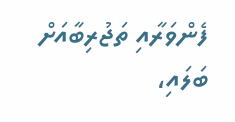ފެންވަރާއި ތަޖުރިބާއަށް ބަލައި،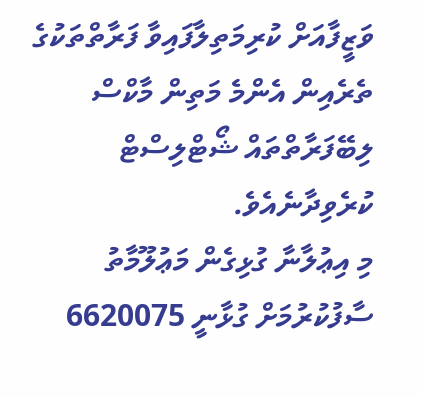ވަޒީފާއަށް ކުރިމަތިލާފައިވާ ފަރާތްތަކުގެ ތެރެއިން އެންމެ މަތިން މާކްސް ލިބޭފަރާތްތައް ޝޯޓްލިސްޓް ކުރެވިދާނެއެވެ.
މި އިޢުލާނާ ގުޅިގެން މަޢުލޫމާތު ސާފުކުރުމަށް ގުޅާނީ 6620075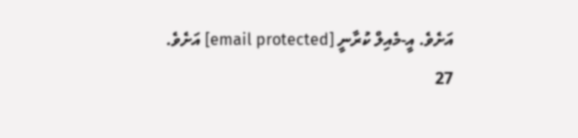އަށެވެ. އީ-މެއިލް ކުރާނީ [email protected] އަށެވެ.
27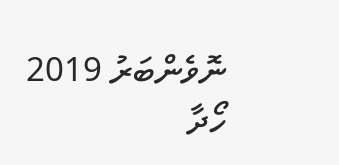ނޮވެންބަރު 2019
ހޯދާ